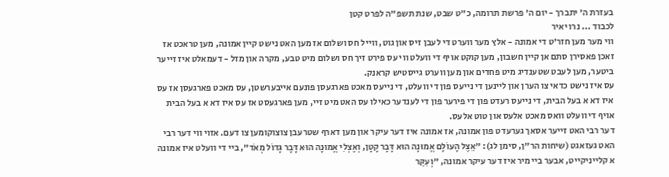בעזרת ה' יתברך - יום ה' פרשת תרומה, כ"ט שבט, שנת תשפ"ה לפרט קטן
לכבוד ... נרו יאיר
ווי מער מען חזר'ט די אמונה - אלץ מער ווערט די לעבן זיס און גוט, ווייל חס ושלום אז מען האט נישט קיין אמונה, מען טראכט אז זאכן פאסירן סתם אן קיין חשבון, מען קוקט אויף די וועלט ווי עס פירט זיך חס ושלום מיט טבע, מקרה און מזל - דעמאלט איז זייער ביטער, מען לעבט שטענדיג מיט פחדים און מען ווערט גייסטיש קראנק.
עס איז נישט כדאי צו הערן און ליינען די נייעס פון די וועלט, די נייעס מאכט פארגעסן פונעם אייבערשטן, עס מאכט פארגעסן אז עס איז דא א בעל הבית, די נייעס רעדט פון די פירער פון די לענדער כאילו עס האט מיט זיי, מען פארגעסט אז עס איז דא א בעל הבית אויף די וועלט וואס מאכט אלעס און טוט אלעס.
דער רבי האט זייער אסאך גערעדט פון אמונה, אז אמונה איז דער עיקר און מען דארף שטרעבן צוצוקומען צו דעם. אזוי ווי דער רבי האט געזאגט (שיחות הר"ן, סימן לג): "אֵצֶל הָעוֹלָם אֱמוּנָה הוּא דָּבָר קָטָן, וְאֶצְלִי אֱמוּנָה הוּא דָּבָר גָּדוֹל מְאֹד", ביי די וועלט איז אמונה א קלייניקייט, אבער ביי מיר איז דער עיקר אמונה, "וְעִקַּר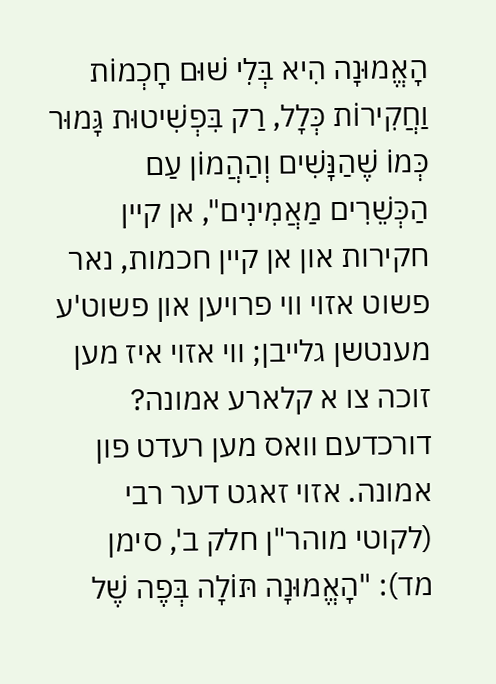הָאֱמוּנָה הִיא בְּלִי שׁוּם חָכְמוֹת וַחֲקִירוֹת כְּלָל, רַק בִּפְשִׁיטוּת גָּמוּר כְּמוֹ שֶׁהַנָּשִׁים וְהַהֲמוֹן עַם הַכְּשֵׁרִים מַאֲמִינִים", אן קיין חקירות און אן קיין חכמות, נאר פשוט אזוי ווי פרויען און פשוט'ע מענטשן גלייבן; ווי אזוי איז מען זוכה צו א קלארע אמונה? דורכדעם וואס מען רעדט פון אמונה. אזוי זאגט דער רבי (לקוטי מוהר"ן חלק ב', סימן מד): "הָאֱמוּנָה תּוֹלָה בְּפֶה שֶׁל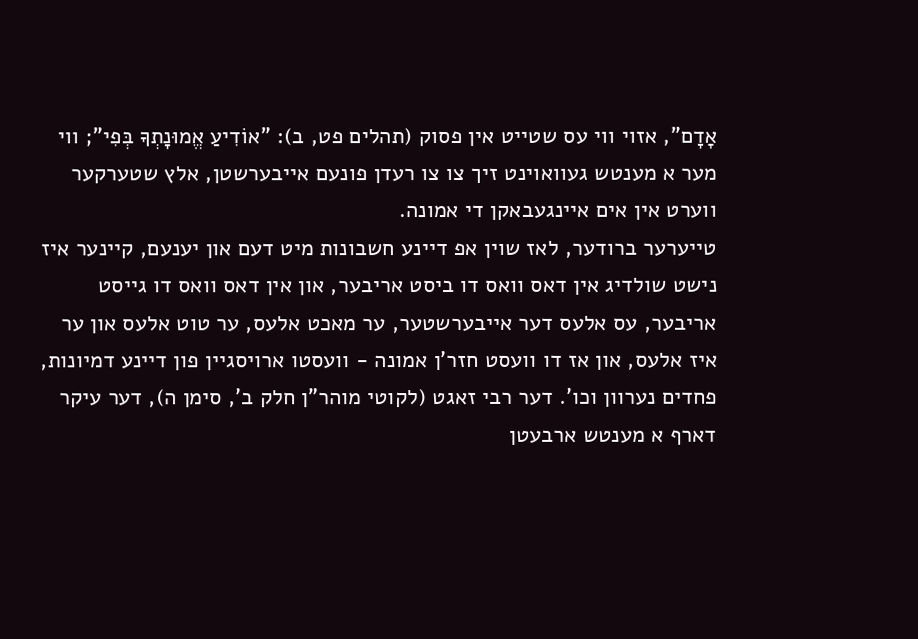אָדָם", אזוי ווי עס שטייט אין פסוק (תהלים פט, ב): "אוֹדִיעַ אֱמוּנָתְךָ בְּפִי"; ווי מער א מענטש געוואוינט זיך צו צו רעדן פונעם אייבערשטן, אלץ שטערקער ווערט אין אים איינגעבאקן די אמונה.
טייערער ברודער, לאז שוין אפ דיינע חשבונות מיט דעם און יענעם, קיינער איז נישט שולדיג אין דאס וואס דו ביסט אריבער, און אין דאס וואס דו גייסט אריבער, עס אלעס דער אייבערשטער, ער מאכט אלעס, ער טוט אלעס און ער איז אלעס, און אז דו וועסט חזר'ן אמונה - וועסטו ארויסגיין פון דיינע דמיונות, פחדים נערוון וכו'. דער רבי זאגט (לקוטי מוהר"ן חלק ב', סימן ה), דער עיקר דארף א מענטש ארבעטן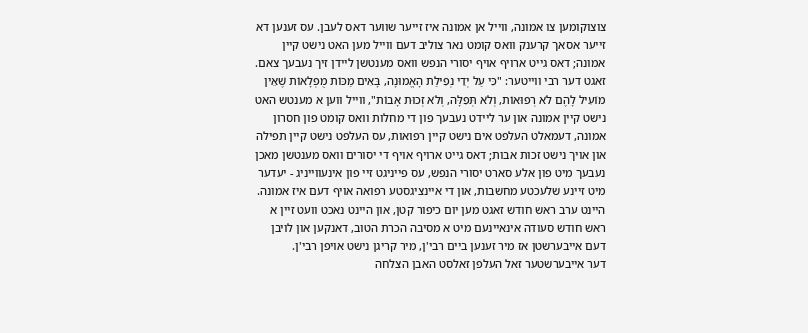צוצוקומען צו אמונה, ווייל אן אמונה איז זייער שווער דאס לעבן. עס זענען דא זייער אסאך קרענק וואס קומט נאר צוליב דעם ווייל מען האט נישט קיין אמונה; דאס גייט ארויף אויף יסורי הנפש וואס מענטשן ליידן זיך נעבעך צאם. זאגט דער רבי ווייטער: "כִּי עַל יְדֵי נְפִילַת הָאֱמוּנָה, בָּאִים מַכּוֹת מֻפְלָאוֹת שֶׁאֵין מוֹעִיל לָהֶם לֹא רְפוּאוֹת, וְלֹא תְּפִלָּה, וְלֹא זְכוּת אָבוֹת", ווייל ווען א מענטש האט נישט קיין אמונה און ער ליידט נעבעך פון די מחלות וואס קומט פון חסרון אמונה, דעמאלט העלפט אים נישט קיין רפואות, עס העלפט נישט קיין תפילה און אויך נישט זכות אבות; דאס גייט ארויף אויף די יסורים וואס מענטשן מאכן נעבעך מיט פון אלע סארט יסורי הנפש, עס פייניגט זיי פון אינעווייניג - יעדער מיט זיינע שלעכטע מחשבות, און די איינציגסטע רפואה אויף דעם איז אמונה.
היינט ערב ראש חודש זאגט מען יום כיפור קטן, און היינט נאכט וועט זיין א ראש חודש סעודה אינאיינעם מיט א מסיבה הכרת הטוב, דאנקען און לויבן דעם אייבערשטן אז מיר זענען ביים רבי'ן, מיר קריגן נישט אויפן רבי'ן.
דער אייבערשטער זאל העלפן זאלסט האבן הצלחה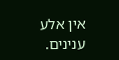אין אלע ענינים.